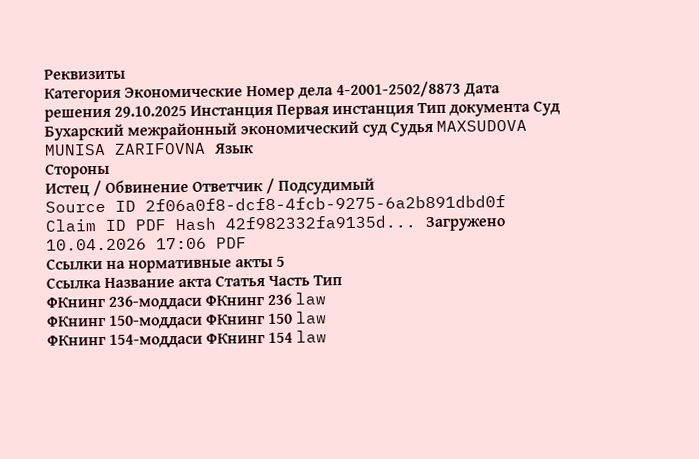Реквизиты
Категория Экономические Номер дела 4-2001-2502/8873 Дата решения 29.10.2025 Инстанция Первая инстанция Тип документа Суд Бухарский межрайонный экономический суд Судья MAXSUDOVA MUNISA ZARIFOVNA Язык
Стороны
Истец / Обвинение Ответчик / Подсудимый
Source ID 2f06a0f8-dcf8-4fcb-9275-6a2b891dbd0f Claim ID PDF Hash 42f982332fa9135d... Загружено 10.04.2026 17:06 PDF
Ссылки на нормативные акты 5
Ссылка Название акта Статья Часть Тип
ФКнинг 236-моддаси ФКнинг 236 law
ФКнинг 150-моддаси ФКнинг 150 law
ФКнинг 154-моддаси ФКнинг 154 law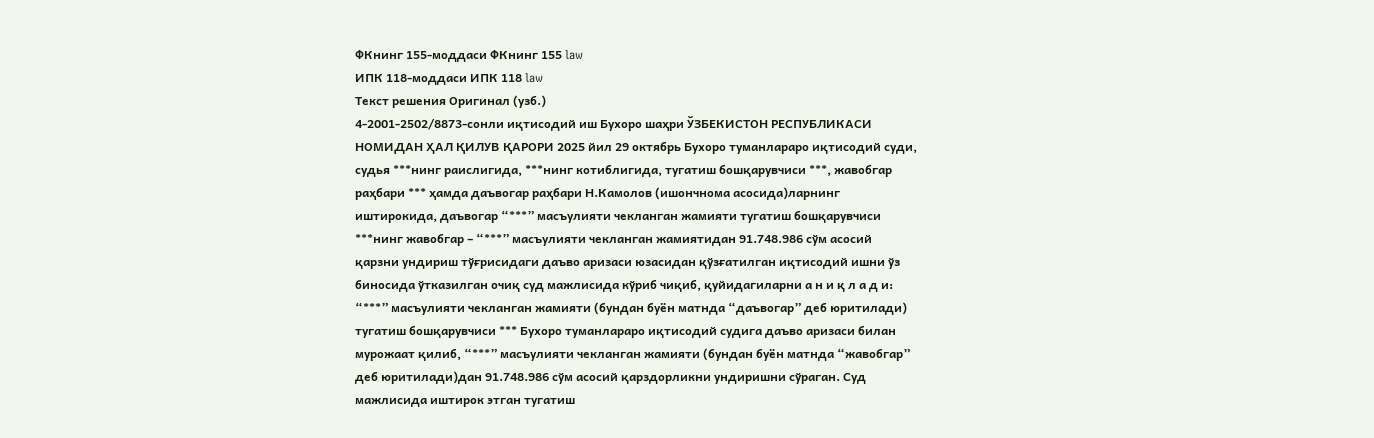ФКнинг 155-моддаси ФКнинг 155 law
ИПК 118-моддаси ИПК 118 law
Текст решения Оригинал (узб.)
4-2001-2502/8873-сонли иқтисодий иш Бухоро шаҳри ЎЗБЕКИСТОН РЕСПУБЛИКАСИ НОМИДАН ҲАЛ ҚИЛУВ ҚАРОРИ 2025 йил 29 октябрь Бухоро туманлараро иқтисодий суди, судья ***нинг раислигида, ***нинг котиблигида, тугатиш бошқарувчиси ***, жавобгар раҳбари *** ҳамда даъвогар раҳбари Н.Камолов (ишончнома асосида)ларнинг иштирокида, даъвогар “***” масъулияти чекланган жамияти тугатиш бошқарувчиси ***нинг жавобгар – “***” масъулияти чекланган жамиятидан 91.748.986 сўм асосий қарзни ундириш тўғрисидаги даъво аризаси юзасидан қўзғатилган иқтисодий ишни ўз биносида ўтказилган очиқ суд мажлисида кўриб чиқиб, қуйидагиларни а н и қ л а д и: “***” масъулияти чекланган жамияти (бундан буён матнда “даъвогар” деб юритилади) тугатиш бошқарувчиси *** Бухоро туманлараро иқтисодий судига даъво аризаси билан мурожаат қилиб, “***” масъулияти чекланган жамияти (бундан буён матнда “жавобгар” деб юритилади)дан 91.748.986 сўм асосий қарздорликни ундиришни сўраган. Суд мажлисида иштирок этган тугатиш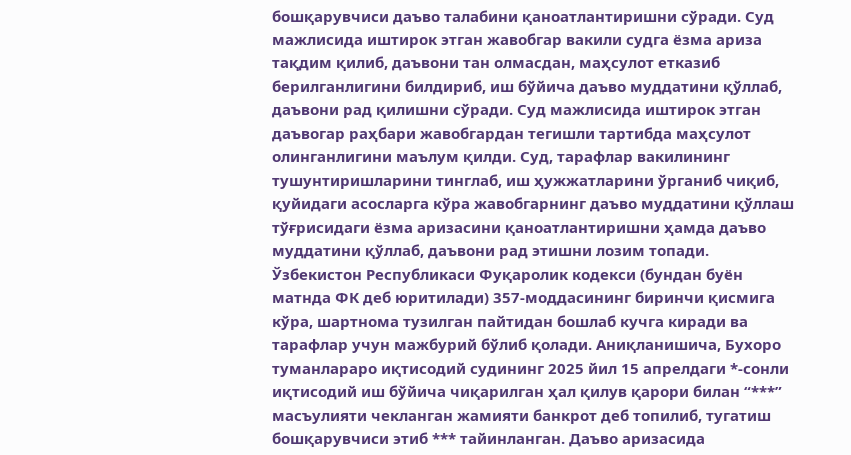бошқарувчиси даъво талабини қаноатлантиришни сўради. Суд мажлисида иштирок этган жавобгар вакили судга ёзма ариза тақдим қилиб, даъвони тан олмасдан, маҳсулот етказиб берилганлигини билдириб, иш бўйича даъво муддатини қўллаб, даъвони рад қилишни сўради. Суд мажлисида иштирок этган даъвогар раҳбари жавобгардан тегишли тартибда маҳсулот олинганлигини маълум қилди. Суд, тарафлар вакилининг тушунтиришларини тинглаб, иш ҳужжатларини ўрганиб чиқиб, қуйидаги асосларга кўра жавобгарнинг даъво муддатини қўллаш тўғрисидаги ёзма аризасини қаноатлантиришни ҳамда даъво муддатини қўллаб, даъвони рад этишни лозим топади. Ўзбекистон Республикаси Фуқаролик кодекси (бундан буён матнда ФК деб юритилади) 357-моддасининг биринчи қисмига кўра, шартнома тузилган пайтидан бошлаб кучга киради ва тарафлар учун мажбурий бўлиб қолади. Аниқланишича, Бухоро туманлараро иқтисодий судининг 2025 йил 15 апрелдаги *-сонли иқтисодий иш бўйича чиқарилган ҳал қилув қарори билан “***” масъулияти чекланган жамияти банкрот деб топилиб, тугатиш бошқарувчиси этиб *** тайинланган. Даъво аризасида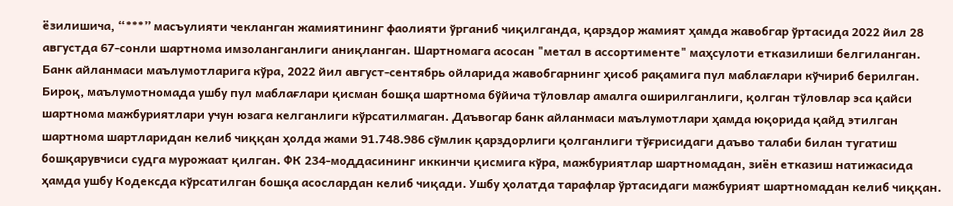ёзилишича, “***” масъулияти чекланган жамиятининг фаолияти ўрганиб чиқилганда, қарздор жамият ҳамда жавобгар ўртасида 2022 йил 28 августда 67-сонли шартнома имзоланганлиги аниқланган. Шартномага асосан "метал в ассортименте" маҳсулоти етказилиши белгиланган. Банк айланмаси маълумотларига кўра, 2022 йил август-сентябрь ойларида жавобгарнинг ҳисоб рақамига пул маблағлари кўчириб берилган. Бироқ, маълумотномада ушбу пул маблағлари қисман бошқа шартнома бўйича тўловлар амалга оширилганлиги, қолган тўловлар эса қайси шартнома мажбуриятлари учун юзага келганлиги кўрсатилмаган. Даъвогар банк айланмаси маълумотлари ҳамда юқорида қайд этилган шартнома шартларидан келиб чиққан ҳолда жами 91.748.986 сўмлик қарздорлиги қолганлиги тўғрисидаги даъво талаби билан тугатиш бошқарувчиси судга мурожаат қилган. ФК 234-моддасининг иккинчи қисмига кўра, мажбуриятлар шартномадан, зиён етказиш натижасида ҳамда ушбу Кодексда кўрсатилган бошқа асослардан келиб чиқади. Ушбу ҳолатда тарафлар ўртасидаги мажбурият шартномадан келиб чиққан.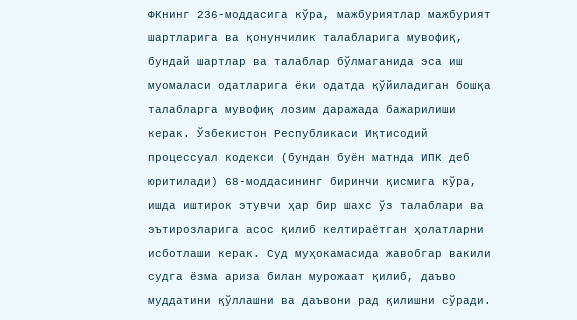ФКнинг 236-моддасига кўра, мажбуриятлар мажбурият шартларига ва қонунчилик талабларига мувофиқ, бундай шартлар ва талаблар бўлмаганида эса иш муомаласи одатларига ёки одатда қўйиладиган бошқа талабларга мувофиқ лозим даражада бажарилиши керак. Ўзбекистон Республикаси Иқтисодий процессуал кодекси (бундан буён матнда ИПК деб юритилади) 68-моддасининг биринчи қисмига кўра, ишда иштирок этувчи ҳар бир шахс ўз талаблари ва эътирозларига асос қилиб келтираётган ҳолатларни исботлаши керак. Суд муҳокамасида жавобгар вакили судга ёзма ариза билан мурожаат қилиб, даъво муддатини қўллашни ва даъвони рад қилишни сўради.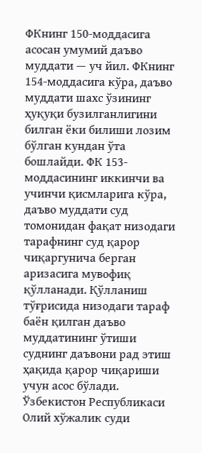ФКнинг 150-моддасига асосан умумий даъво муддати — уч йил. ФКнинг 154-моддасига кўра, даъво муддати шахс ўзининг ҳуқуқи бузилганлигини билган ёки билиши лозим бўлган кундан ўта бошлайди. ФК 153-моддасининг иккинчи ва учинчи қисмларига кўра, даъво муддати суд томонидан фақат низодаги тарафнинг суд қарор чиқаргунича берган аризасига мувофиқ қўлланади. Қўлланиш тўғрисида низодаги тараф баён қилган даъво муддатининг ўтиши суднинг даъвони рад этиш ҳақида қарор чиқариши учун асос бўлади. Ўзбекистон Республикаси Олий хўжалик суди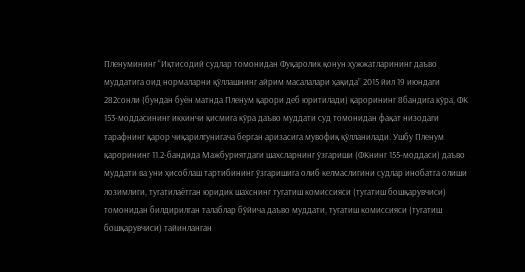Пленумининг “Иқтисодий судлар томонидан Фуқаролик қонун ҳужжатларининг даъво муддатига оид нормаларни қўллашнинг айрим масалалари ҳақида” 2015 йил 19 июндаги 282сонли (бундан буён матнда Пленум қарори деб юритилади) қарорининг 8бандига кўра, ФК 153-моддасининг иккинчи қисмига кўра даъво муддати суд томонидан фақат низодаги тарафнинг қарор чиқарилгунигача берган аризасига мувофиқ қўлланилади. Ушбу Пленум қарорининг 11.2-бандида Мажбуриятдаги шахсларнинг ўзгариши (ФКнинг 155-моддаси) даъво муддати ва уни ҳисоблаш тартибининг ўзгаришига олиб келмаслигини судлар инобатга олиши лозимлиги, тугатилаётган юридик шахснинг тугатиш комиссияси (тугатиш бошқарувчиси) томонидан билдирилган талаблар бўйича даъво муддати, тугатиш комиссияси (тугатиш бошқарувчиси) тайинланган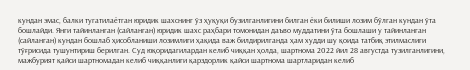кундан эмас, балки тугатилаётган юридик шахснинг ўз ҳуқуқи бузилганлигини билган ёки билиши лозим бўлган кундан ўта бошлайди. Янги тайинланган (сайланган) юридик шахс раҳбари томонидан даъво муддатини ўта бошлаши у тайинланган (сайланган) кундан бошлаб ҳисобланиши лозимлиги ҳақида важ билдирилганда ҳам худди шу қоида татбиқ этилмаслиги тўғрисида тушунтириш берилган. Суд юқоридагилардан келиб чиққан ҳолда, шартнома 2022 йил 28 августда тузилганлигини, мажбурият қайси шартномадан келиб чиққанлиги қарздорлик қайси шартнома шартларидан келиб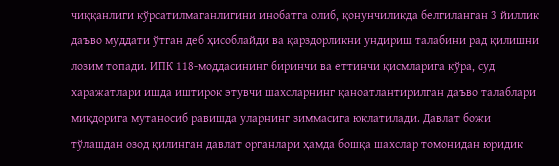чиққанлиги кўрсатилмаганлигини инобатга олиб, қонунчиликда белгиланган 3 йиллик даъво муддати ўтган деб ҳисоблайди ва қарздорликни ундириш талабини рад қилишни лозим топади. ИПК 118-моддасининг биринчи ва еттинчи қисмларига кўра, суд харажатлари ишда иштирок этувчи шахсларнинг қаноатлантирилган даъво талаблари миқдорига мутаносиб равишда уларнинг зиммасига юклатилади. Давлат божи тўлашдан озод қилинган давлат органлари ҳамда бошқа шахслар томонидан юридик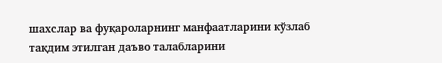шахслар ва фуқароларнинг манфаатларини кўзлаб тақдим этилган даъво талабларини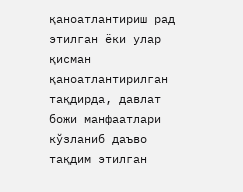қаноатлантириш рад этилган ёки улар қисман қаноатлантирилган тақдирда, давлат божи манфаатлари кўзланиб даъво тақдим этилган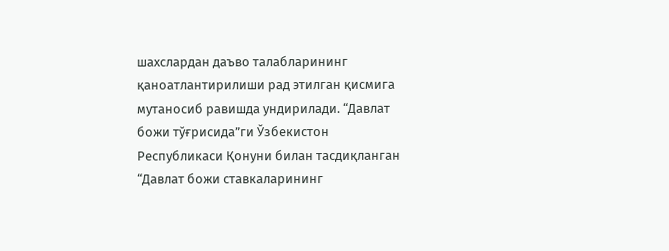шахслардан даъво талабларининг қаноатлантирилиши рад этилган қисмига мутаносиб равишда ундирилади. “Давлат божи тўғрисида”ги Ўзбекистон Республикаси Қонуни билан тасдиқланган “Давлат божи ставкаларининг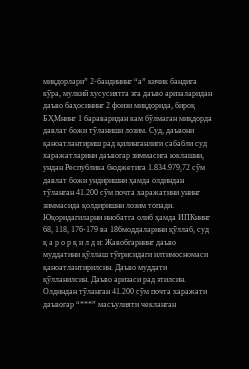миқдорлари” 2-бандининг “а” кичик бандига кўра, мулкий хусусиятга эга даъво аризаларидан даъво баҳосининг 2 фоизи миқдорида, бироқ БҲМнинг 1 бараваридан кам бўлмаган миқдорда давлат божи тўланиши лозим. Суд, даъвони қаноатлантириш рад қилинганлиги сабабли суд харажатларини даъвогар зиммасига юклашни, ундан Республика бюджетига 1.834.979,72 сўм давлат божи ундиришни ҳамда олдиндан тўланган 41.200 сўм почта харажатини унинг зиммасида қолдиришни лозим топади. Юқоридагиларни инобатга олиб ҳамда ИПКнинг 68, 118, 176-179 ва 186моддаларини қўллаб, суд қ а р о р қ и л д и: Жавобгарнинг даъво муддатини қўллаш тўғрисидаги илтимосномаси қаноатлантирилсин. Даъво муддати қўлланилсин. Даъво аризаси рад этилсин. Олдиндан тўланган 41.200 сўм почта харажати даъвогар “***” масъулияти чекланган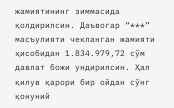жамиятининг зиммасида қолдирилсин. Даъвогар “***” масъулияти чекланган жамияти ҳисобидан 1.834.979,72 сўм давлат божи ундирилсин. Ҳал қилув қарори бир ойдан сўнг қонуний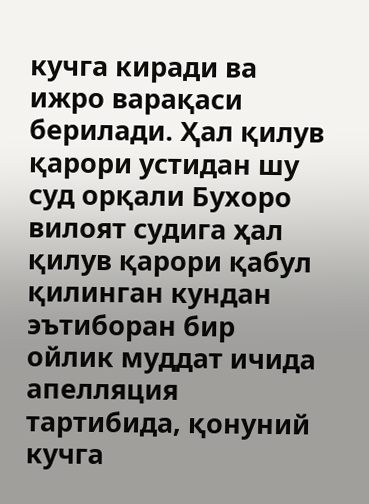кучга киради ва ижро варақаси берилади. Ҳал қилув қарори устидан шу суд орқали Бухоро вилоят судига ҳал қилув қарори қабул қилинган кундан эътиборан бир ойлик муддат ичида апелляция тартибида, қонуний кучга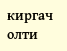киргач олти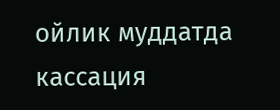ойлик муддатда кассация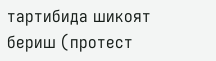тартибида шикоят бериш (протест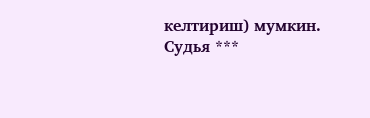келтириш) мумкин. Судья ***